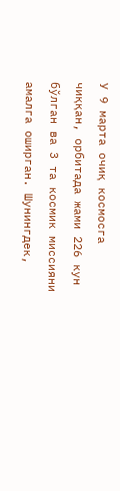У 9 марта очиқ космосга чиққан, орбитада жами 226 кун бўлган ва 3 та космик миссияни амалга оширган. Шунингдек,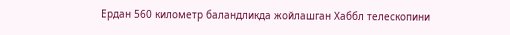Ердан 560 километр баландликда жойлашган Хаббл телескопини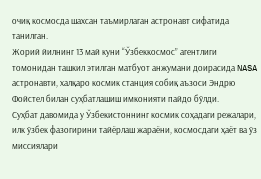очиқ космосда шахсан таъмирлаган астронавт сифатида танилган.
Жорий йилнинг 13 май куни “Ўзбеккосмос” агентлиги томонидан ташкил этилган матбуот анжумани доирасида NASA астронавти, халқаро космик станция собиқ аъзоси Эндрю Фойстел билан суҳбатлашиш имконияти пайдо бўлди.
Суҳбат давомида у Ўзбекистоннинг космик соҳадаги режалари, илк ўзбек фазогирини тайёрлаш жараёни, космосдаги ҳаёт ва ўз миссиялари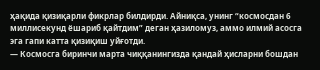ҳақида қизиқарли фикрлар билдирди. Айниқса, унинг “космосдан 6 миллисекунд ёшариб қайтдим” деган ҳазиломуз, аммо илмий асосга эга гапи катта қизиқиш уйғотди.
— Космосга биринчи марта чиққанингизда қандай ҳисларни бошдан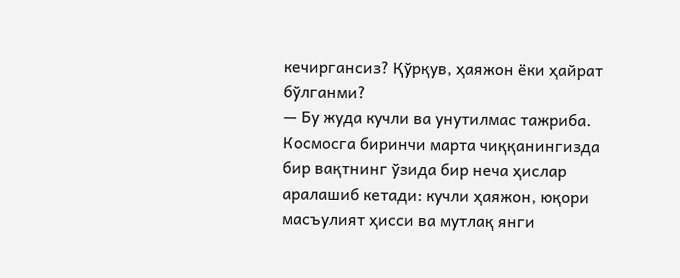кечиргансиз? Қўрқув, ҳаяжон ёки ҳайрат бўлганми?
— Бу жуда кучли ва унутилмас тажриба. Космосга биринчи марта чиққанингизда бир вақтнинг ўзида бир неча ҳислар аралашиб кетади: кучли ҳаяжон, юқори масъулият ҳисси ва мутлақ янги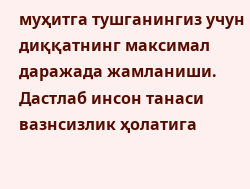муҳитга тушганингиз учун диққатнинг максимал даражада жамланиши.
Дастлаб инсон танаси вазнсизлик ҳолатига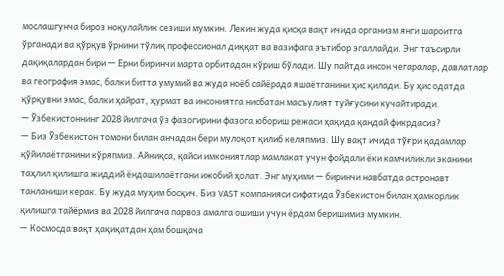мослашгунча бироз ноқулайлик сезиши мумкин. Лекин жуда қисқа вақт ичида организм янги шароитга ўрганади ва қўрқув ўрнини тўлиқ профессионал диққат ва вазифага эътибор эгаллайди. Энг таъсирли дақиқалардан бири — Ерни биринчи марта орбитадан кўриш бўлади. Шу пайтда инсон чегаралар, давлатлар ва география эмас, балки битта умумий ва жуда ноёб сайёрада яшаётганини ҳис қилади. Бу ҳис одатда қўрқувни эмас, балки ҳайрат, ҳурмат ва инсониятга нисбатан масъулият туйғусини кучайтиради.
— Ўзбекистоннинг 2028 йилгача ўз фазогирини фазога юбориш режаси ҳақида қандай фикрдасиз?
— Биз Ўзбекистон томони билан анчадан бери мулоқот қилиб келяпмиз. Шу вақт ичида тўғри қадамлар қўйилаётганини кўряпмиз. Айниқса, қайси имкониятлар мамлакат учун фойдали ёки камчиликли эканини таҳлил қилишга жиддий ёндашилаётгани ижобий ҳолат. Энг муҳими — биринчи навбатда астронавт танланиши керак. Бу жуда муҳим босқич. Биз VAST компанияси сифатида Ўзбекистон билан ҳамкорлик қилишга тайёрмиз ва 2028 йилгача парвоз амалга ошиши учун ёрдам беришимиз мумкин.
— Космосда вақт ҳақиқатдан ҳам бошқача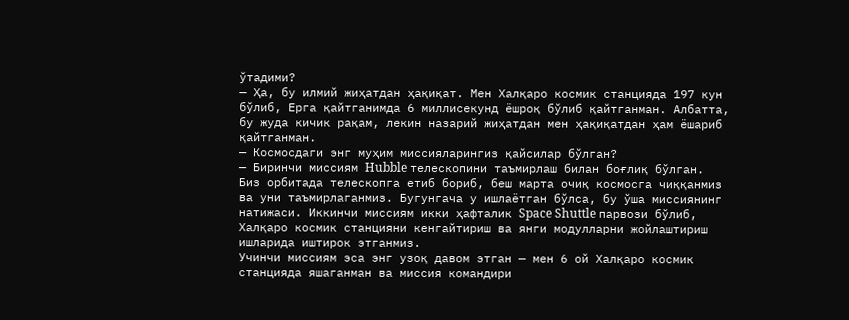ўтадими?
— Ҳа, бу илмий жиҳатдан ҳақиқат. Мен Халқаро космик станцияда 197 кун бўлиб, Ерга қайтганимда 6 миллисекунд ёшроқ бўлиб қайтганман. Албатта, бу жуда кичик рақам, лекин назарий жиҳатдан мен ҳақиқатдан ҳам ёшариб қайтганман.
— Космосдаги энг муҳим миссияларингиз қайсилар бўлган?
— Биринчи миссиям Hubble телескопини таъмирлаш билан боғлиқ бўлган. Биз орбитада телескопга етиб бориб, беш марта очиқ космосга чиққанмиз ва уни таъмирлаганмиз. Бугунгача у ишлаётган бўлса, бу ўша миссиянинг натижаси. Иккинчи миссиям икки ҳафталик Space Shuttle парвози бўлиб, Халқаро космик станцияни кенгайтириш ва янги модулларни жойлаштириш ишларида иштирок этганмиз.
Учинчи миссиям эса энг узоқ давом этган — мен 6 ой Халқаро космик станцияда яшаганман ва миссия командири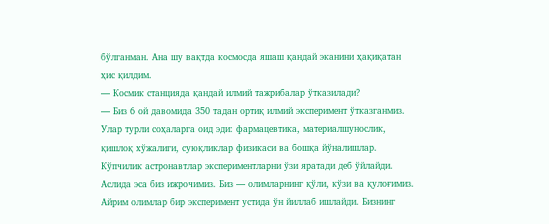бўлганман. Ана шу вақтда космосда яшаш қандай эканини ҳақиқатан ҳис қилдим.
— Космик станцияда қандай илмий тажрибалар ўтказилади?
— Биз 6 ой давомида 350 тадан ортиқ илмий эксперимент ўтказганмиз. Улар турли соҳаларга оид эди: фармацевтика, материалшунослик, қишлоқ хўжалиги, суюқликлар физикаси ва бошқа йўналишлар.
Кўпчилик астронавтлар экспериментларни ўзи яратади деб ўйлайди. Аслида эса биз ижрочимиз. Биз — олимларнинг қўли, кўзи ва қулоғимиз. Айрим олимлар бир эксперимент устида ўн йиллаб ишлайди. Бизнинг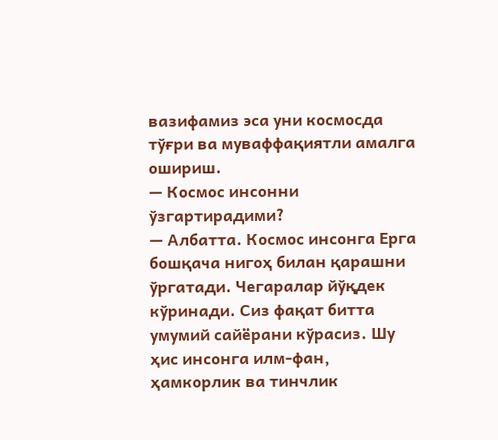вазифамиз эса уни космосда тўғри ва муваффақиятли амалга ошириш.
— Космос инсонни ўзгартирадими?
— Албатта. Космос инсонга Ерга бошқача нигоҳ билан қарашни ўргатади. Чегаралар йўқдек кўринади. Сиз фақат битта умумий сайёрани кўрасиз. Шу ҳис инсонга илм-фан, ҳамкорлик ва тинчлик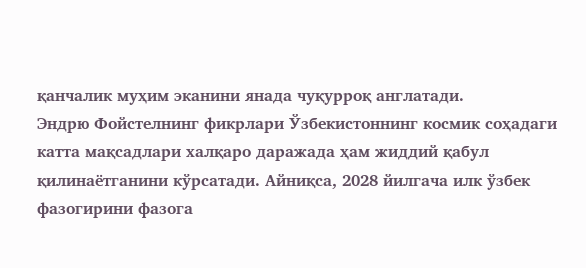қанчалик муҳим эканини янада чуқурроқ англатади.
Эндрю Фойстелнинг фикрлари Ўзбекистоннинг космик соҳадаги катта мақсадлари халқаро даражада ҳам жиддий қабул қилинаётганини кўрсатади. Айниқса, 2028 йилгача илк ўзбек фазогирини фазога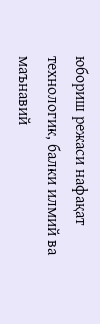юбориш режаси нафақат технологик, балки илмий ва маънавий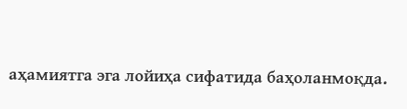аҳамиятга эга лойиҳа сифатида баҳоланмоқда.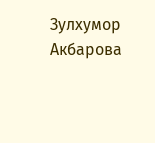Зулхумор Акбарова